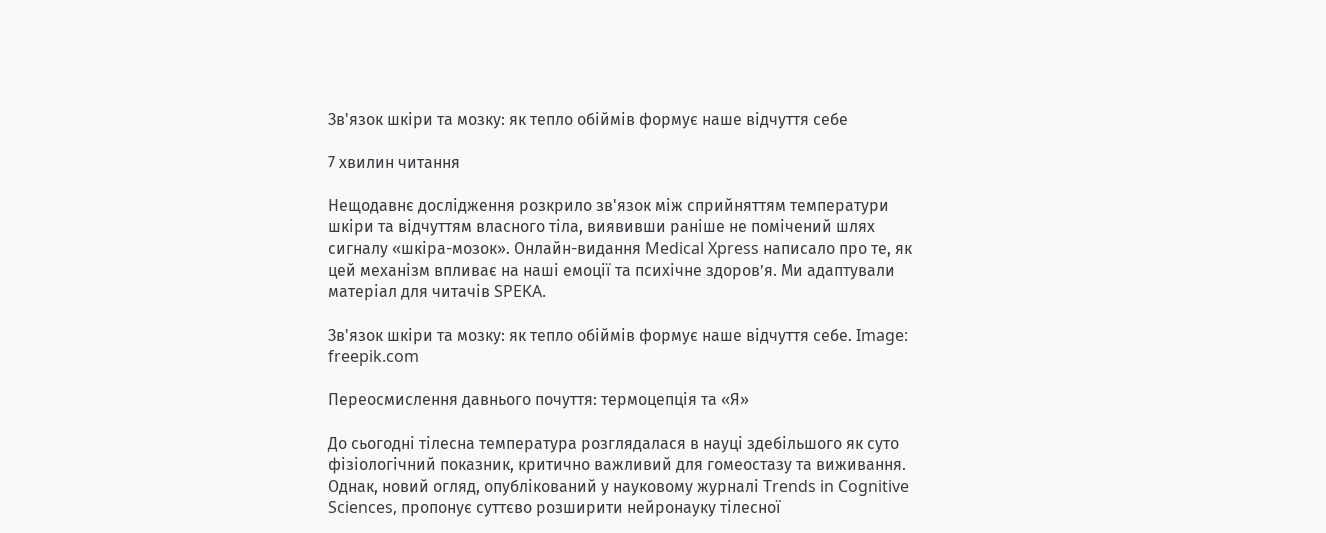Зв'язок шкіри та мозку: як тепло обіймів формує наше відчуття себе

7 хвилин читання

Нещодавнє дослідження розкрило зв'язок між сприйняттям температури шкіри та відчуттям власного тіла, виявивши раніше не помічений шлях сигналу «шкіра-мозок». Онлайн-видання Medical Xpress написало про те, як цей механізм впливає на наші емоції та психічне здоров’я. Ми адаптували матеріал для читачів SPEKA.

Зв'язок шкіри та мозку: як тепло обіймів формує наше відчуття себе. Image: freepik.com

Переосмислення давнього почуття: термоцепція та «Я»

До сьогодні тілесна температура розглядалася в науці здебільшого як суто фізіологічний показник, критично важливий для гомеостазу та виживання. Однак, новий огляд, опублікований у науковому журналі Trends in Cognitive Sciences, пропонує суттєво розширити нейронауку тілесної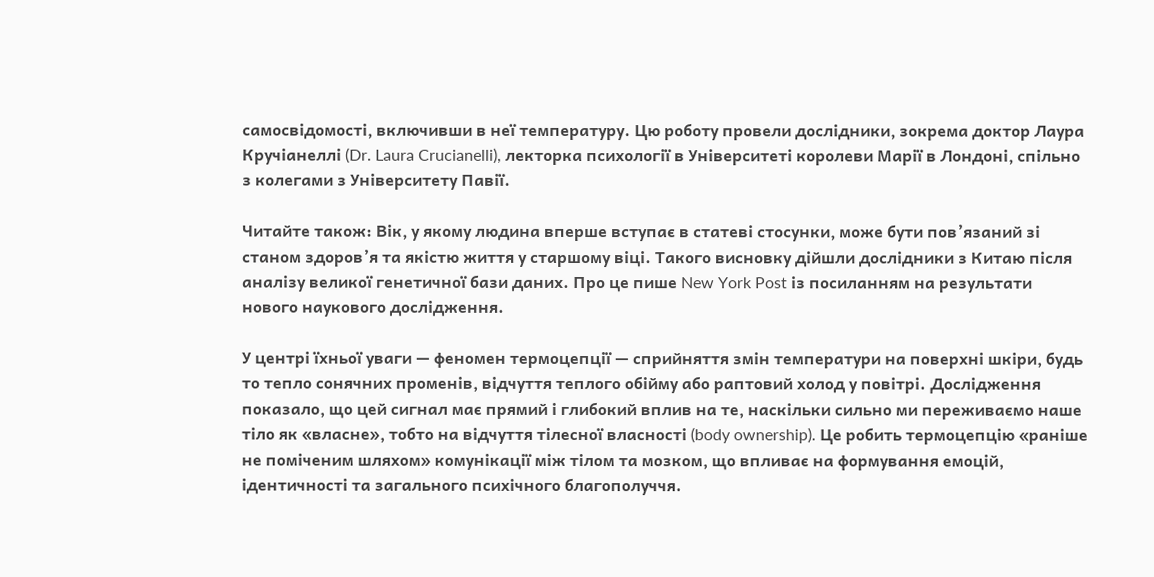самосвідомості, включивши в неї температуру. Цю роботу провели дослідники, зокрема доктор Лаура Кручіанеллі (Dr. Laura Crucianelli), лекторка психології в Університеті королеви Марії в Лондоні, спільно з колегами з Університету Павії.

Читайте також: Вік, у якому людина вперше вступає в статеві стосунки, може бути пов’язаний зі станом здоров’я та якістю життя у старшому віці. Такого висновку дійшли дослідники з Китаю після аналізу великої генетичної бази даних. Про це пише New York Post із посиланням на результати нового наукового дослідження.

У центрі їхньої уваги — феномен термоцепції — сприйняття змін температури на поверхні шкіри, будь то тепло сонячних променів, відчуття теплого обійму або раптовий холод у повітрі. Дослідження показало, що цей сигнал має прямий і глибокий вплив на те, наскільки сильно ми переживаємо наше тіло як «власне», тобто на відчуття тілесної власності (body ownership). Це робить термоцепцію «раніше не поміченим шляхом» комунікації між тілом та мозком, що впливає на формування емоцій, ідентичності та загального психічного благополуччя.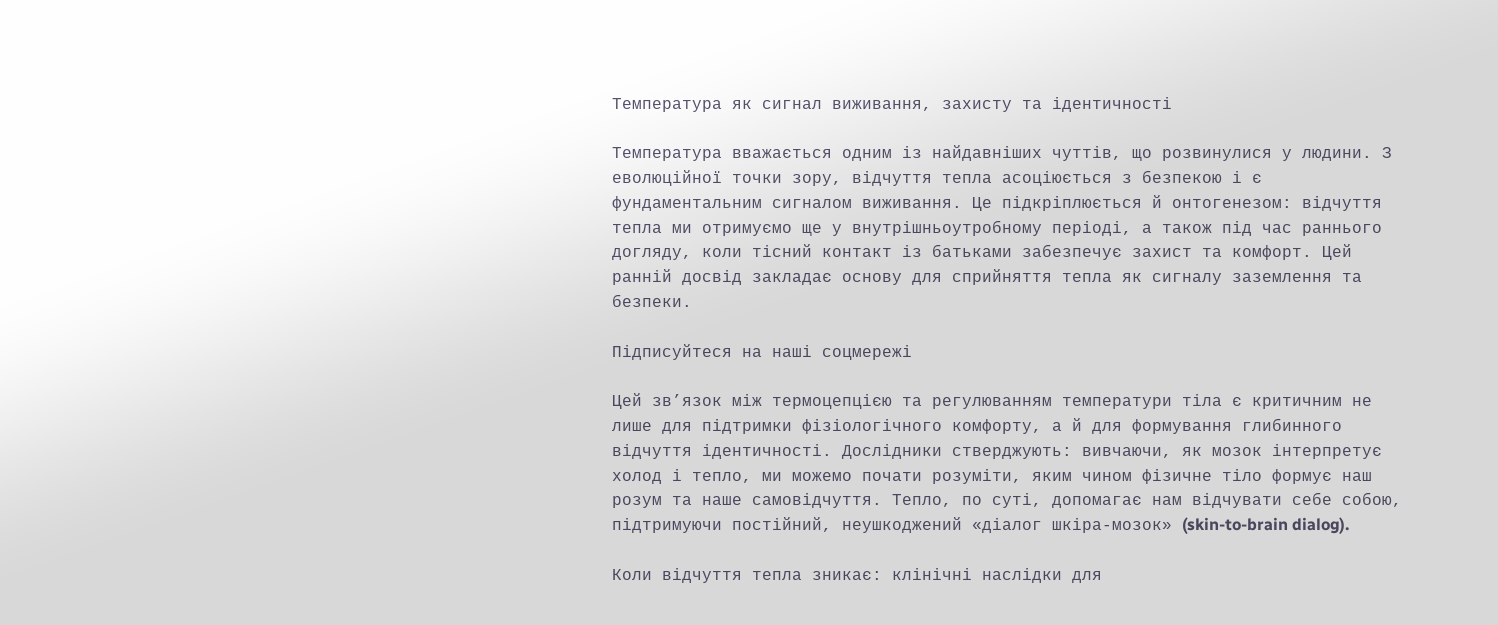Температура як сигнал виживання, захисту та ідентичності

Температура вважається одним із найдавніших чуттів, що розвинулися у людини. З еволюційної точки зору, відчуття тепла асоціюється з безпекою і є фундаментальним сигналом виживання. Це підкріплюється й онтогенезом: відчуття тепла ми отримуємо ще у внутрішньоутробному періоді, а також під час раннього догляду, коли тісний контакт із батьками забезпечує захист та комфорт. Цей ранній досвід закладає основу для сприйняття тепла як сигналу заземлення та безпеки.

Підписуйтеся на наші соцмережі

Цей зв’язок між термоцепцією та регулюванням температури тіла є критичним не лише для підтримки фізіологічного комфорту, а й для формування глибинного відчуття ідентичності. Дослідники стверджують: вивчаючи, як мозок інтерпретує холод і тепло, ми можемо почати розуміти, яким чином фізичне тіло формує наш розум та наше самовідчуття. Тепло, по суті, допомагає нам відчувати себе собою, підтримуючи постійний, неушкоджений «діалог шкіра-мозок» (skin-to-brain dialog).

Коли відчуття тепла зникає: клінічні наслідки для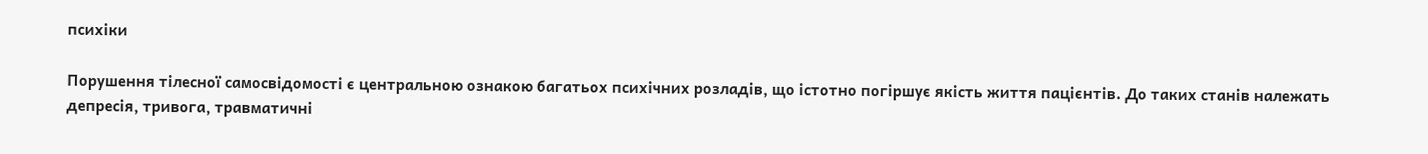психіки

Порушення тілесної самосвідомості є центральною ознакою багатьох психічних розладів, що істотно погіршує якість життя пацієнтів. До таких станів належать депресія, тривога, травматичні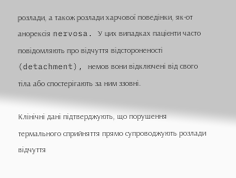розлади, а також розлади харчової поведінки, як-от анорексія nervosa. У цих випадках пацієнти часто повідомляють про відчуття відстороненості (detachment), немов вони відключені від свого тіла або спостерігають за ним ззовні.

Клінічні дані підтверджують, що порушення термального сприйняття прямо супроводжують розлади відчуття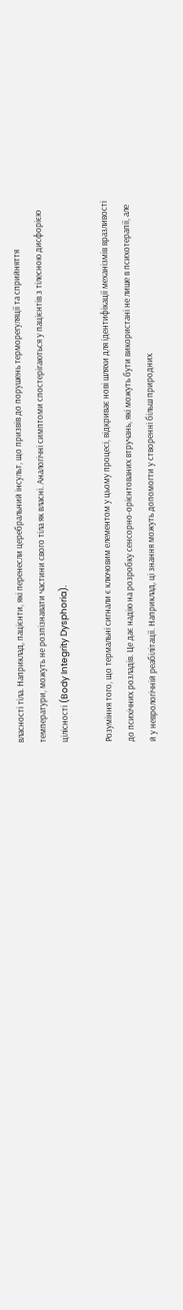власності тіла. Наприклад, пацієнти, які перенесли церебральний інсульт, що призвів до порушень терморегуляції та сприйняття температури, можуть не розпізнавати частини свого тіла як власні. Аналогічні симптоми спостерігаються у пацієнтів з тілесною дисфорією цілісності (Body Integrity Dysphoria).

Розуміння того, що термальні сигнали є ключовим елементом у цьому процесі, відкриває нові шляхи для ідентифікації механізмів вразливості до психічних розладів. Це дає надію на розробку сенсорно-орієнтованих втручань, які можуть бути використані не лише в психотерапії, але й у неврологічній реабілітації. Наприклад, ці знання можуть допомогти у створенні більш природних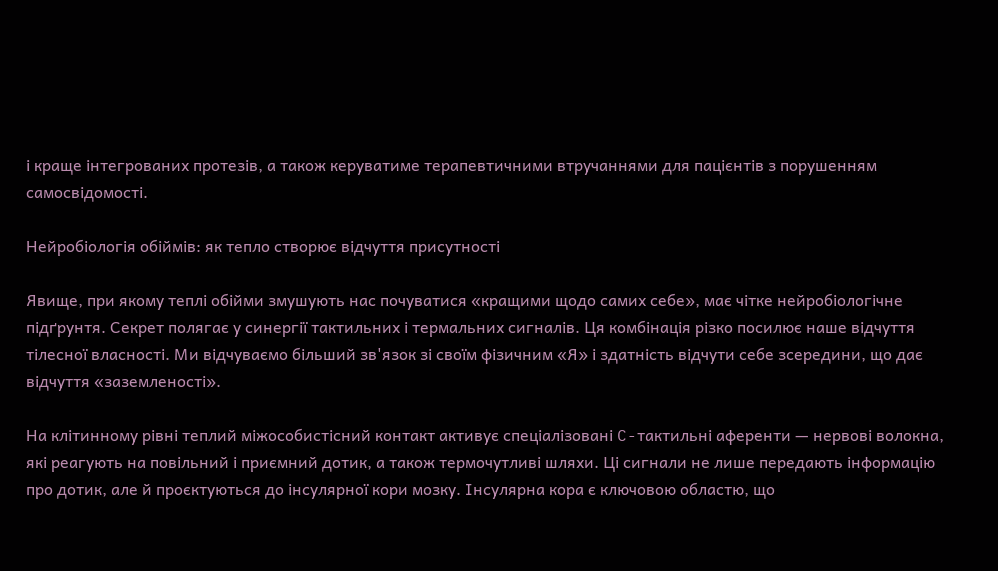і краще інтегрованих протезів, а також керуватиме терапевтичними втручаннями для пацієнтів з порушенням самосвідомості.

Нейробіологія обіймів: як тепло створює відчуття присутності

Явище, при якому теплі обійми змушують нас почуватися «кращими щодо самих себе», має чітке нейробіологічне підґрунтя. Секрет полягає у синергії тактильних і термальних сигналів. Ця комбінація різко посилює наше відчуття тілесної власності. Ми відчуваємо більший зв'язок зі своїм фізичним «Я» і здатність відчути себе зсередини, що дає відчуття «заземленості».

На клітинному рівні теплий міжособистісний контакт активує спеціалізовані C-тактильні аференти — нервові волокна, які реагують на повільний і приємний дотик, а також термочутливі шляхи. Ці сигнали не лише передають інформацію про дотик, але й проєктуються до інсулярної кори мозку. Інсулярна кора є ключовою областю, що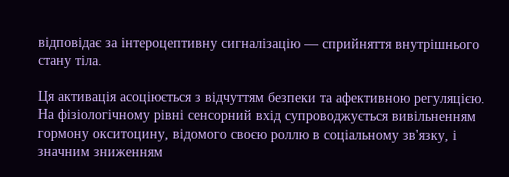відповідає за інтероцептивну сигналізацію — сприйняття внутрішнього стану тіла.

Ця активація асоціюється з відчуттям безпеки та афективною регуляцією. На фізіологічному рівні сенсорний вхід супроводжується вивільненням гормону окситоцину, відомого своєю роллю в соціальному зв'язку, і значним зниженням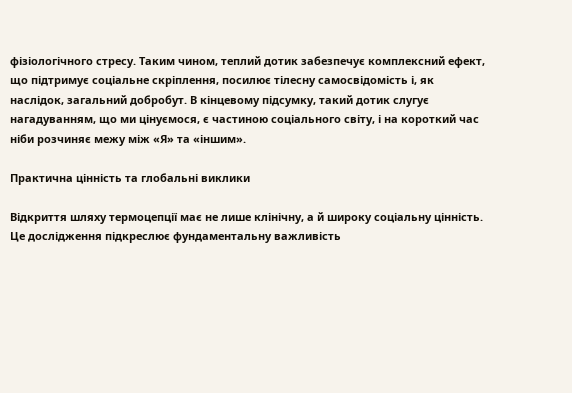фізіологічного стресу. Таким чином, теплий дотик забезпечує комплексний ефект, що підтримує соціальне скріплення, посилює тілесну самосвідомість і, як наслідок, загальний добробут. В кінцевому підсумку, такий дотик слугує нагадуванням, що ми цінуємося, є частиною соціального світу, і на короткий час ніби розчиняє межу між «Я» та «іншим».

Практична цінність та глобальні виклики

Відкриття шляху термоцепції має не лише клінічну, а й широку соціальну цінність. Це дослідження підкреслює фундаментальну важливість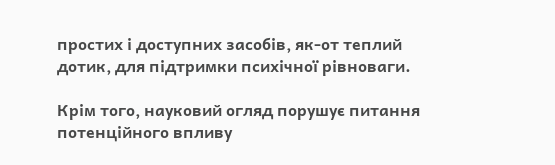простих і доступних засобів, як-от теплий дотик, для підтримки психічної рівноваги.

Крім того, науковий огляд порушує питання потенційного впливу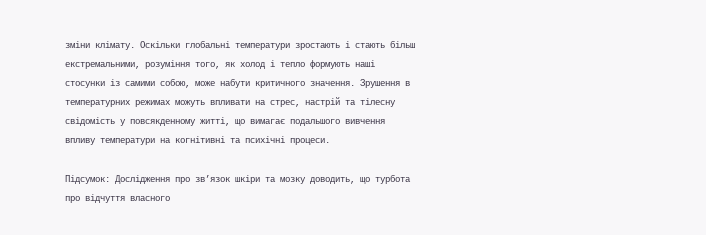зміни клімату. Оскільки глобальні температури зростають і стають більш екстремальними, розуміння того, як холод і тепло формують наші стосунки із самими собою, може набути критичного значення. Зрушення в температурних режимах можуть впливати на стрес, настрій та тілесну свідомість у повсякденному житті, що вимагає подальшого вивчення впливу температури на когнітивні та психічні процеси.

Підсумок: Дослідження про зв’язок шкіри та мозку доводить, що турбота про відчуття власного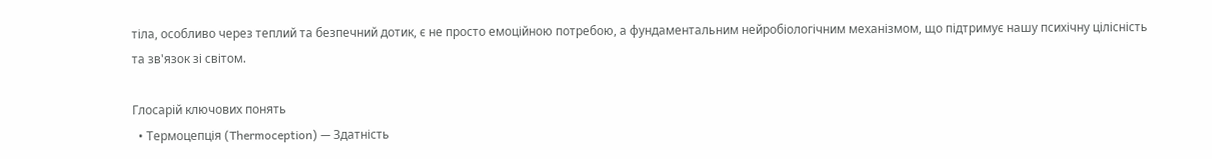тіла, особливо через теплий та безпечний дотик, є не просто емоційною потребою, а фундаментальним нейробіологічним механізмом, що підтримує нашу психічну цілісність та зв'язок зі світом.

Глосарій ключових понять
  • Термоцепція (Thermoception) — Здатність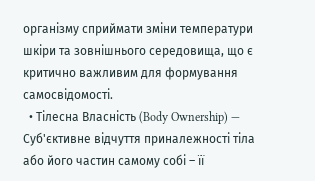організму сприймати зміни температури шкіри та зовнішнього середовища, що є критично важливим для формування самосвідомості.
  • Тілесна Власність (Body Ownership) — Суб'єктивне відчуття приналежності тіла або його частин самому собі – її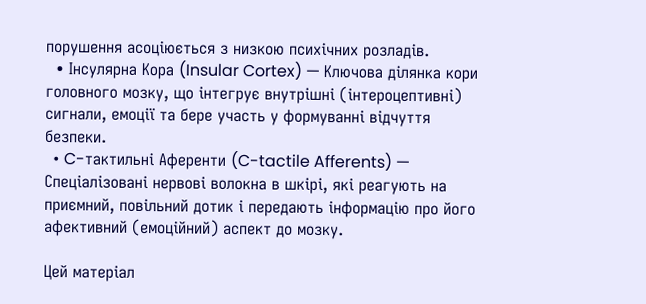порушення асоціюється з низкою психічних розладів.
  • Інсулярна Кора (Insular Cortex) — Ключова ділянка кори головного мозку, що інтегрує внутрішні (інтероцептивні) сигнали, емоції та бере участь у формуванні відчуття безпеки.
  • C-тактильні Аференти (C-tactile Afferents) — Спеціалізовані нервові волокна в шкірі, які реагують на приємний, повільний дотик і передають інформацію про його афективний (емоційний) аспект до мозку.

Цей матеріал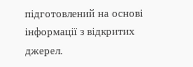підготовлений на основі інформації з відкритих джерел.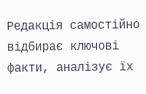Редакція самостійно відбирає ключові факти, аналізує їх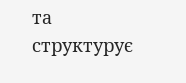та структурує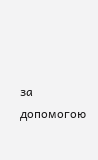за допомогою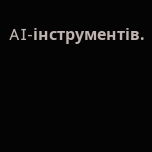AI-інструментів.